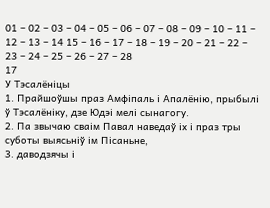01 – 02 – 03 – 04 – 05 – 06 – 07 – 08 – 09 – 10 – 11 – 12 – 13 – 14 15 – 16 – 17 – 18 – 19 – 20 – 21 – 22 – 23 – 24 – 25 – 26 – 27 – 28
17
У Тэсалёніцы
1. Прайшоўшы праз Амфіпаль і Апалёнію, прыбылі ў Тэсалёніку, дзе Юдэі мелі сынагогу.
2. Па звычаю сваім Павал наведаў іх і праз тры суботы выясьніў ім Пісаньне,
3. даводзячы і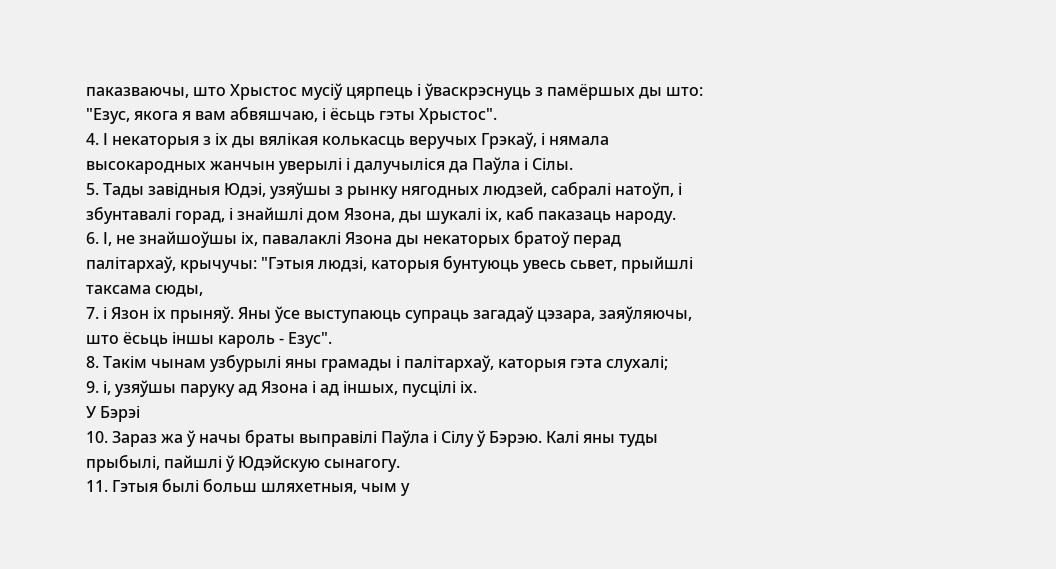паказваючы, што Хрыстос мусіў цярпець і ўваскрэснуць з памёршых ды што: "Езус, якога я вам абвяшчаю, і ёсьць гэты Хрыстос".
4. І некаторыя з іх ды вялікая колькасць веручых Грэкаў, і нямала высокародных жанчын уверылі і далучыліся да Паўла і Сілы.
5. Тады завідныя Юдэі, узяўшы з рынку нягодных людзей, сабралі натоўп, і збунтавалі горад, і знайшлі дом Язона, ды шукалі іх, каб паказаць народу.
6. І, не знайшоўшы іх, павалаклі Язона ды некаторых братоў перад палітархаў, крычучы: "Гэтыя людзі, каторыя бунтуюць увесь сьвет, прыйшлі таксама сюды,
7. і Язон іх прыняў. Яны ўсе выступаюць супраць загадаў цэзара, заяўляючы, што ёсьць іншы кароль - Езус".
8. Такім чынам узбурылі яны грамады і палітархаў, каторыя гэта слухалі;
9. і, узяўшы паруку ад Язона і ад іншых, пусцілі іх.
У Бэрэі
10. Зараз жа ў начы браты выправілі Паўла і Сілу ў Бэрэю. Калі яны туды прыбылі, пайшлі ў Юдэйскую сынагогу.
11. Гэтыя былі больш шляхетныя, чым у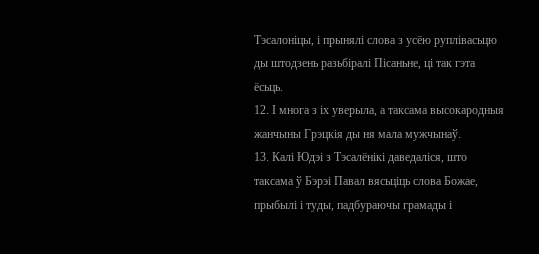Тэсалоніцы, і прынялі слова з усёю руплівасьцю ды штодзень разьбіралі Пісаньне, ці так гэта ёсьць.
12. І многа з іх уверыла, а таксама высокародныя жанчыны Грэцкія ды ня мала мужчынаў.
13. Калі Юдэі з Тэсалёнікі даведаліся, што таксама ў Бэрэі Павал вясьціць слова Божае, прыбылі і туды, падбураючы грамады і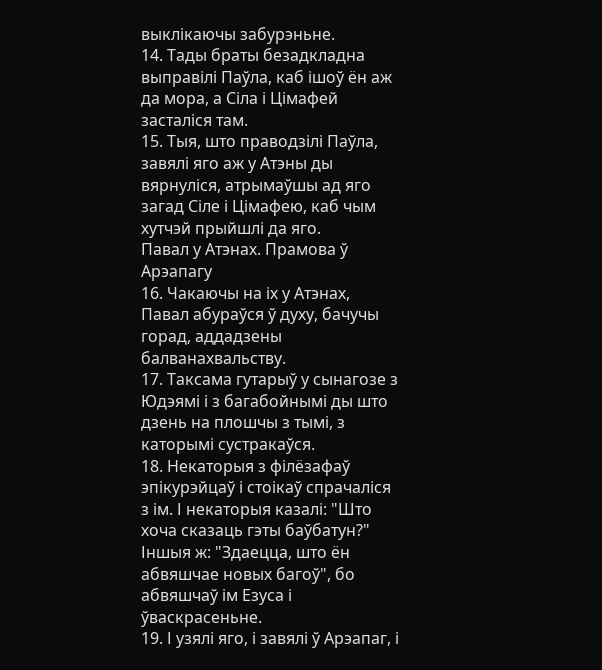выклікаючы забурэньне.
14. Тады браты безадкладна выправілі Паўла, каб ішоў ён аж да мора, а Сіла і Цімафей засталіся там.
15. Тыя, што праводзілі Паўла, завялі яго аж у Атэны ды вярнуліся, атрымаўшы ад яго загад Сіле і Цімафею, каб чым хутчэй прыйшлі да яго.
Павал у Атэнах. Прамова ў Арэапагу
16. Чакаючы на іх у Атэнах, Павал абураўся ў духу, бачучы горад, аддадзены балванахвальству.
17. Таксама гутарыў у сынагозе з Юдэямі і з багабойнымі ды што дзень на плошчы з тымі, з каторымі сустракаўся.
18. Некаторыя з філёзафаў эпікурэйцаў і стоікаў спрачаліся з ім. І некаторыя казалі: "Што хоча сказаць гэты баўбатун?" Іншыя ж: "Здаецца, што ён абвяшчае новых багоў", бо абвяшчаў ім Езуса і ўваскрасеньне.
19. І узялі яго, і завялі ў Арэапаг, і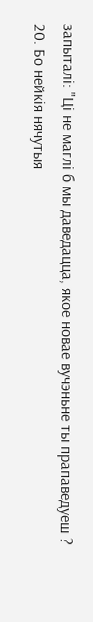запыталі: "Ці не маглі б мы даведацца, якое новае вучэньне ты прапаведуеш ?
20. Бо нейкія нячутыя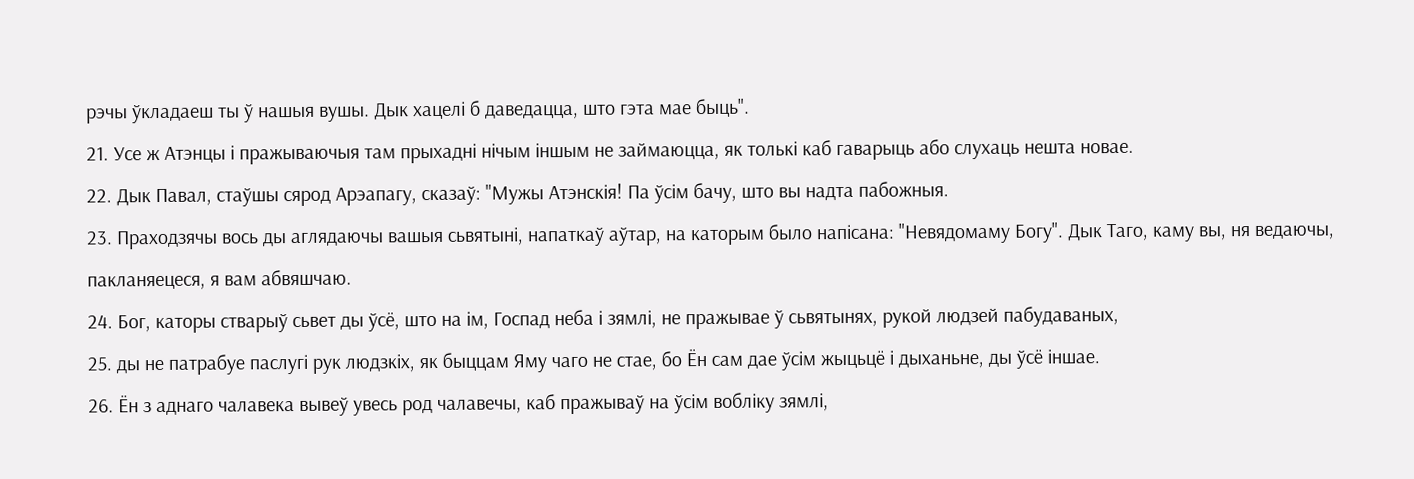рэчы ўкладаеш ты ў нашыя вушы. Дык хацелі б даведацца, што гэта мае быць".
21. Усе ж Атэнцы і пражываючыя там прыхадні нічым іншым не займаюцца, як толькі каб гаварыць або слухаць нешта новае.
22. Дык Павал, стаўшы сярод Арэапагу, сказаў: "Мужы Атэнскія! Па ўсім бачу, што вы надта пабожныя.
23. Праxодзячы вось ды аглядаючы вашыя сьвятыні, напаткаў аўтар, на каторым было напісана: "Невядомаму Богу". Дык Таго, каму вы, ня ведаючы, пакланяецеся, я вам абвяшчаю.
24. Бог, каторы стварыў сьвет ды ўсё, што на ім, Госпад неба і зямлі, не пражывае ў сьвятынях, рукой людзей пабудаваных,
25. ды не патрабуе паслугі рук людзкіх, як быццам Яму чаго не стае, бо Ён сам дае ўсім жыцьцё і дыханьне, ды ўсё іншае.
26. Ён з аднаго чалавека вывеў увесь род чалавечы, каб пражываў на ўсім вобліку зямлі,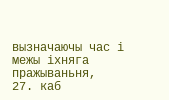вызначаючы час і межы іхняга пражываньня,
27. каб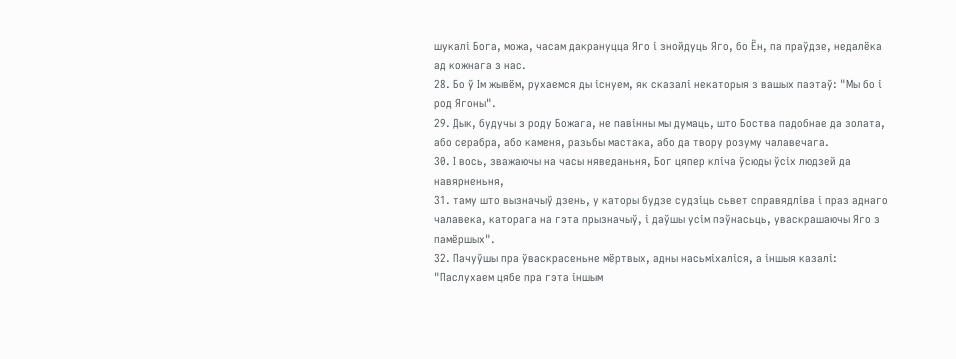шукалі Бога, можа, часам дакрануцца Яго і знойдуць Яго, бо Ён, па праўдзе, недалёка ад кожнага з нас.
28. Бо ў Ім жывём, рухаемся ды існуем, як сказалі некаторыя з вашых паэтаў: "Мы бо і род Ягоны".
29. Дык, будучы з роду Божага, не павінны мы думаць, што Боства падобнае да золата, або серабра, або каменя, разьбы мастака, або да твору розуму чалавечага.
30. І вось, зважаючы на часы няведаньня, Бог цяпер кліча ўсюды ўсіх людзей да навярненьня,
31. таму што вызначыў дзень, у каторы будзе судзіць сьвет справядліва і праз аднаго чалавека, каторага на гэта прызначыў, і даўшы усім пэўнасьць, уваскрашаючы Яго з памёршых".
32. Пачуўшы пра ўваскрасеньне мёртвых, адны насьміхаліся, а іншыя казалі: "Паслухаем цябе пра гэта іншым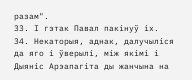разам".
33. І гэтак Павал пакінуў іх.
34. Некаторыя, аднак, далучыліся да яго і ўверылі, між якімі і Дыяніс Арэапагіта ды жанчына на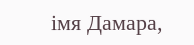імя Дамара,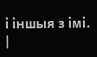і іншыя з імі.
|